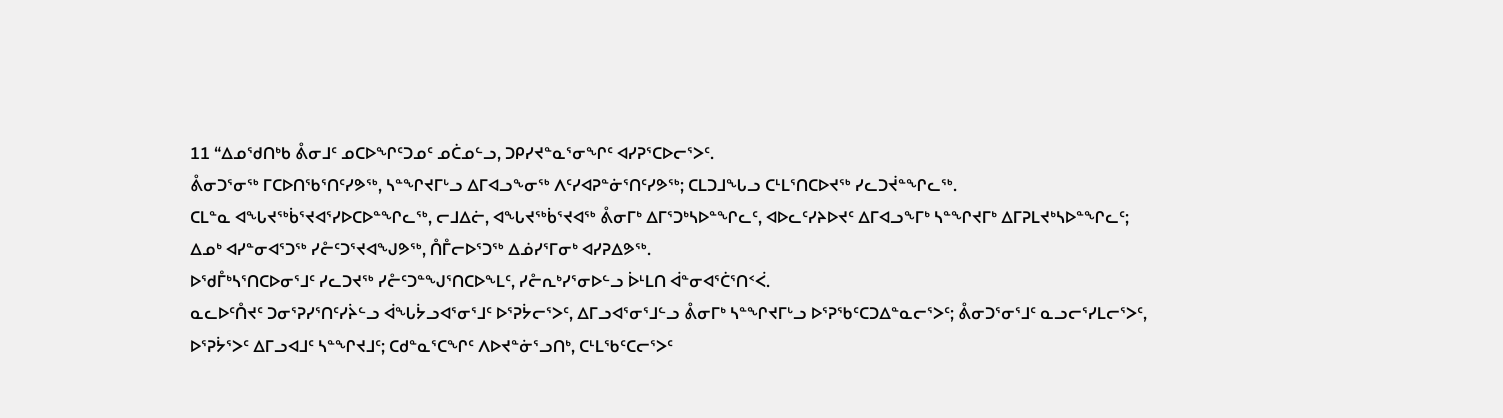11 “ᐃᓄᖁᑎᒃᑲ ᕔᓂᒧᑦ ᓄᑕᐅᖏᑦᑐᓄᑦ ᓄᑖᓄᓪᓗ, ᑐᑭᓯᔪᓐᓇᕐᓂᖏᑦ ᐊᓯᕈᕐᑕᐅᓕᕐᐳᑦ.
ᕔᓂᑐᕐᓂᖅ ᒥᑕᐅᑎᖃᕐᑎᑦᓯᕗᖅ, ᓴᓐᖏᔪᒥᒡᓗ ᐃᒥᐊᓗᖕᓂᖅ ᐱᑦᓯᐊᕈᓐᓃᕐᑎᑦᓯᕗᖅ; ᑕᒪᑐᒧᖓᓗ ᑕᒻᒪᕐᑎᑕᐅᔪᖅ ᓯᓚᑐᔫᓐᖏᓚᖅ.
ᑕᒪᓐᓇ ᐊᖓᔪᖅᑳᕐᔪᐊᕐᓯᐅᑕᐅᓐᖏᓚᖅ, ᓕᒧᐃᓖ, ᐊᖓᔪᖅᑳᕐᔪᐊᖅ ᕔᓂᒥᒃ ᐃᒥᕐᑐᒃᓴᐅᓐᖏᓚᑦ, ᐊᐅᓚᑦᓯᔨᐅᔪᑦ ᐃᒥᐊᓗᖕᒥᒃ ᓴᓐᖏᔪᒥᒃ ᐃᒥᕈᒪᔪᒃᓴᐅᓐᖏᓚᑦ;
ᐃᓄᒃ ᐊᓯᓐᓂᐊᕐᑐᖅ ᓯᓔᑦᑐᕐᔪᐊᖑᕗᖅ, ᑍᒤᓕᐅᕐᑐᖅ ᐃᓅᓯᕐᒥᓂᒃ ᐊᓯᕈᐃᕗᖅ.
ᐅᖁᒤᒃᓴᕐᑎᑕᐅᓂᕐᒧᑦ ᓯᓚᑐᔪᖅ ᓯᓔᑦᑐᓐᖑᕐᑎᑕᐅᖕᒪᑦ, ᓯᓔᕆᒃᓯᕐᓂᐅᓪᓗ ᐆᒻᒪᑎ ᐋᓐᓂᐊᕐᑖᕐᑎᑉᐹ.
ᓇᓚᐅᑦᑍᔪᑦ ᑐᓂᕐᕈᓯᕐᑎᑦᓯᔩᓪᓗ ᐋᖓᔮᓗᐊᕐᓂᕐᒧᑦ ᐅᕐᕈᔮᓕᕐᐳᑦ, ᐃᒥᓗᐊᕐᓂᕐᒧᓪᓗ ᕔᓂᒥᒃ ᓴᓐᖏᔪᒥᒡᓗ ᐅᕐᕈᖃᑦᑕᑐᐃᓐᓇᓕᕐᐳᑦ; ᕔᓂᑐᕐᓂᕐᒧᑦ ᓇᓗᓕᕐᓯᒪᓕᕐᐳᑦ, ᐅᕐᕈᔮᕐᐳᑦ ᐃᒥᓗᐊᒧᑦ ᓴᓐᖏᔪᒧᑦ; ᑕᑯᓐᓇᕐᑕᖏᑦ ᐱᐅᔪᓐᓃᕐᓗᑎᒃ, ᑕᒻᒪᖃᑦᑕᓕᕐᐳᑦ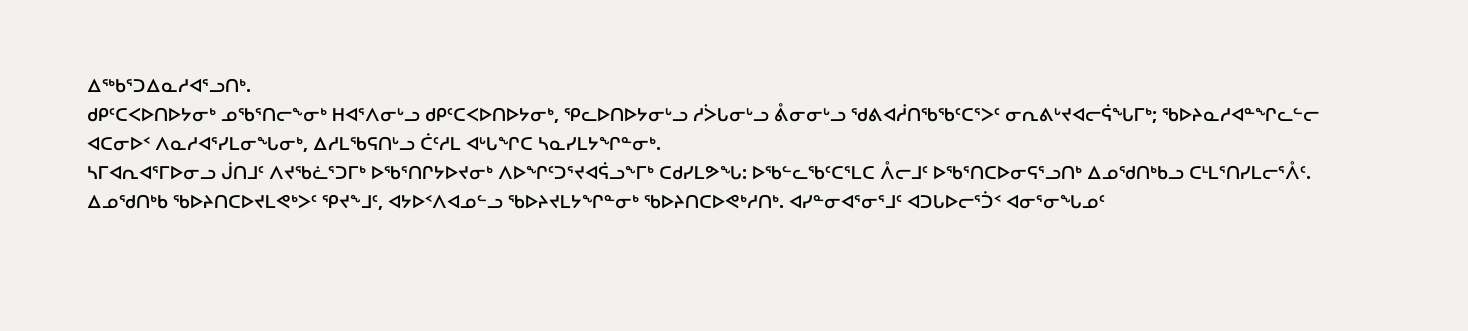ᐃᖅᑲᕐᑐᐃᓇᓱᐊᕐᓗᑎᒃ.
ᑯᑭᑦᑕᐸᐅᑎᐅᔭᓂᒃ ᓄᖃᕐᑎᓕᖕᓂᒃ ᕼᐊᕐᐱᓂᒡᓗ ᑯᑭᑦᑕᐸᐅᑎᐅᔭᓂᒃ, ᕿᓚᐅᑎᐅᔭᓂᒡᓗ ᓱᐴᒐᓂᒡᓗ ᕔᓂᓂᒡᓗ ᖁᕕᐊᓲᑎᖃᖃᑦᑕᕐᐳᑦ ᓂᕆᕕᒡᔪᐊᓕᕌᖓᒥᒃ; ᖃᐅᔨᓇᓱᐊᓐᖏᓚᓪᓕ ᐊᑕᓂᐅᑉ ᐱᓇᓱᐊᕐᓯᒪᓂᖓᓂᒃ, ᐃᓱᒪᖃᕋᑎᒡᓗ ᑖᑦᓱᒪ ᐊᒡᒐᖏᑕ ᓴᓇᓯᒪᔭᖏᓐᓂᒃ.
ᓴᒥᐊᕆᐊᕐᒥᐅᓂᓗ ᒎᑎᒧᑦ ᐱᔪᖃᓛᕐᑐᒥᒃ ᐅᖃᕐᑎᒋᔭᐅᔪᓂᒃ ᐱᐅᖏᑦᑐᕐᔪᐊᕌᓗᖕᒥᒃ ᑕᑯᓯᒪᕗᖓ: ᐅᖃᓪᓚᖃᑦᑕᕐᒪᑕ ᐰᓕᒧᑦ ᐅᖃᕐᑎᑕᐅᓂᕋᕐᓗᑎᒃ ᐃᓄᖁᑎᒃᑲᓗ ᑕᒻᒪᕐᑎᓯᒪᓕᕐᐰᑦ.
ᐃᓄᖁᑎᒃᑲ ᖃᐅᔨᑎᑕᐅᔪᒪᕙᒃᐳᑦ ᕿᔪᖕᒧᑦ, ᐊᔭᐅᑉᐱᐊᓄᓪᓗ ᖃᐅᔨᔪᒪᔭᖏᓐᓂᒃ ᖃᐅᔨᑎᑕᐅᕙᒃᓱᑎᒃ. ᐊᓯᓐᓂᐊᕐᓂᕐᒧᑦ ᐊᑐᒐᐅᓕᕐᑑᑉ ᐊᓂᕐᓂᖓᓄᑦ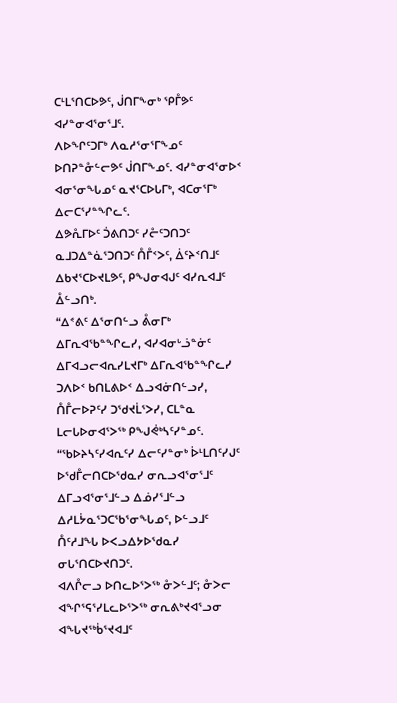ᑕᒻᒪᕐᑎᑕᐅᕗᑦ, ᒎᑎᒥᖕᓂᒃ ᕿᒤᕗᑦ ᐊᓯᓐᓂᐊᕐᓂᕐᒧᑦ.
ᐱᐅᖏᑦᑐᒥᒃ ᐱᓇᓱᕐᓂᕐᒥᖕᓄᑦ ᐅᑎᕈᓐᓁᓪᓕᕗᑦ ᒎᑎᒥᖕᓄᑦ. ᐊᓯᓐᓂᐊᕐᓂᐅᑉ ᐊᓂᕐᓂᖓᓄᑦ ᓇᔪᕐᑕᐅᒐᒥᒃ, ᐊᑕᓂᕐᒥᒃ ᐃᓕᑕᕐᓯᓐᖏᓚᑦ.
ᐃᕗᕅᒥᐅᑦ ᑑᕕᑎᑐᑦ ᓯᓔᑦᑐᑎᑐᑦ ᓇᒧᑐᐃᓐᓈᕐᑐᑎᑐᑦ ᑍᒤᑉᐳᑦ, ᐄᑦᔨᑉᑎᒧᑦ ᐃᑲᔪᕐᑕᐅᔪᒪᕗᑦ, ᑭᖑᓂᐊᒍᑦ ᐊᓯᕆᐊᒧᑦ ᐂᓪᓗᑎᒃ.
“ᐃᕝᕕᑦ ᐃᕐᓂᑎᓪᓗ ᕔᓂᒥᒃ ᐃᒥᕆᐊᖃᓐᖏᓚᓯ, ᐊᓯᐊᓂᒡᓘᓐᓃᑦ ᐃᒥᐊᓗᓕᐊᕆᓯᒪᔪᒥᒃ ᐃᒥᕆᐊᖃᓐᖏᓚᓯ ᑐᐱᐅᑉ ᑲᑎᒪᕕᐅᑉ ᐃᓗᐊᓃᑎᓪᓗᓯ, ᑍᒤᓕᐅᕈᑦᓯ ᑐᖁᔪᒫᕐᐳᓯ, ᑕᒪᓐᓇ ᒪᓕᒐᐅᓂᐊᕐᐳᖅ ᑭᖑᕚᒃᓴᑦᓯᓐᓄᑦ.
“ᖃᐅᔨᓴᑦᓯᐊᕆᑦᓯ ᐃᓕᑦᓯᓐᓂᒃ ᐆᒻᒪᑎᑦᓯᒍᑦ ᐅᖁᒤᓕᑎᑕᐅᖁᓇᓯ ᓂᕆᓗᐊᕐᓂᕐᒧᑦ ᐃᒥᓗᐊᕐᓂᕐᒧᓪᓗ ᐃᓅᓯᕐᒧᓪᓗ ᐃᓱᒪᔮᓇᕐᑐᑕᖃᕐᓂᖓᓄᑦ, ᐅᓪᓗᒧᑦ ᑍᑦᓱᒧᖓ ᐅᐸᓗᐃᔭᐅᖁᓇᓯ ᓂᒐᕐᑎᑕᐅᔪᑎᑐᑦ.
ᐊᐱᒊᓕᓗ ᐅᑎᓚᐅᕐᐳᖅ ᓁᐳᓪᒧᑦ; ᓁᐳᓕ ᐊᖏᕐᕋᕐᓯᒪᓚᐅᕐᐳᖅ ᓂᕆᕕᒃᔪᐊᕐᓗᓂ ᐊᖓᔪᖅᑳᕐᔪᐊᒧᑦ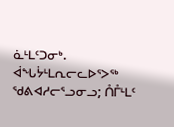ᓈᒻᒪᑦᑐᓂᒃ. ᐋᖓᔮᒻᒪᕆᓕᓚᐅᕐᐳᖅ ᖁᕕᐊᓱᓕᕐᓗᓂᓗ; ᑍᒤᒻᒪᑦ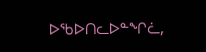ᐅᖃᐅᑎᓚᐅᓐᖏᓛ,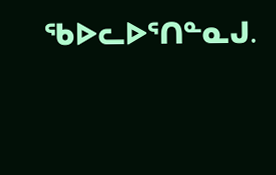ᖃᐅᓚᐅᕐᑎᓐᓇᒍ.